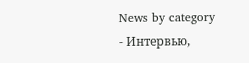News by category - Интервью,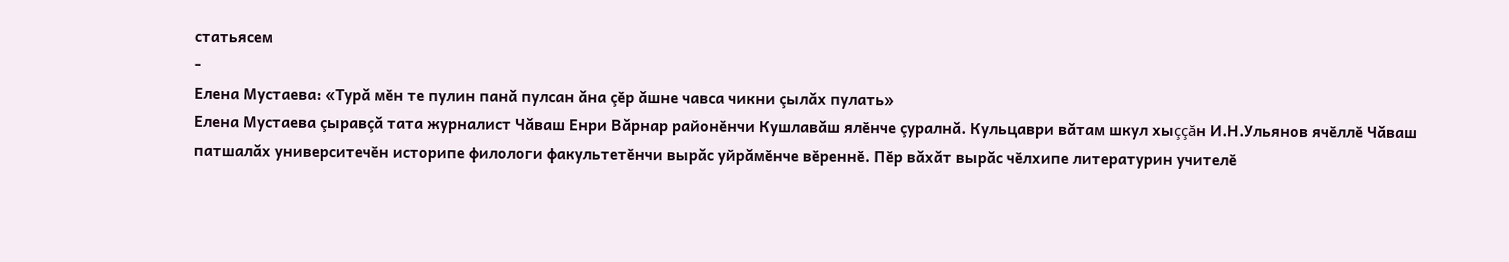статьясем
-
Елена Мустаева: «Турă мӗн те пулин панă пулсан ăна çӗр ăшне чавса чикни çылăх пулать»
Елена Мустаева çыравçă тата журналист Чăваш Енри Вăрнар районӗнчи Кушлавăш ялӗнче çуралнă. Кульцаври вăтам шкул хыççăн И.Н.Ульянов ячӗллӗ Чăваш патшалăх университечӗн историпе филологи факультетӗнчи вырăс уйрăмӗнче вӗреннӗ. Пӗр вăхăт вырăс чӗлхипе литературин учителӗ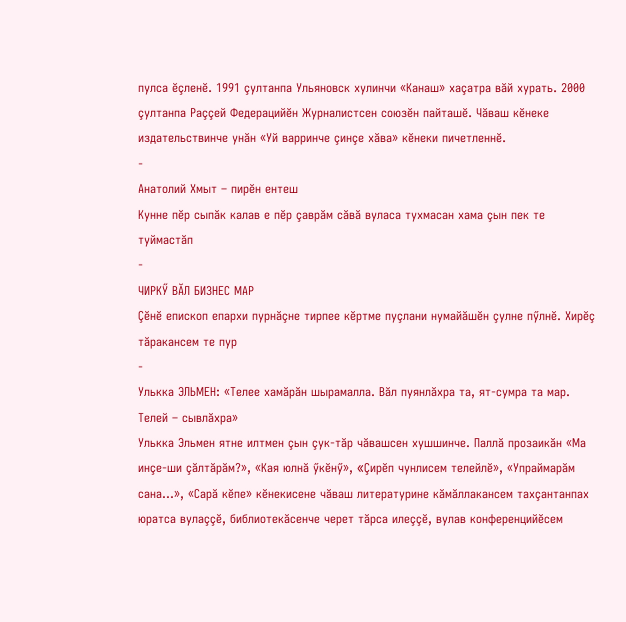пулса ӗçленӗ. 1991 çултанпа Ульяновск хулинчи «Канаш» хаçатра вăй хурать. 2000 çултанпа Раççей Федерацийӗн Журналистсен союзӗн пайташӗ. Чăваш кӗнеке издательствинче унăн «Уй варринче çинçе хăва» кӗнеки пичетленнӗ.
-
Анатолий Хмыт – пирӗн ентеш
Кунне пӗр сыпăк калав е пӗр çаврăм сăвă вуласа тухмасан хама çын пек те туймастăп
-
ЧИРКӲ ВĂЛ БИЗНЕС МАР
Çӗнӗ епископ епархи пурнăçне тирпее кӗртме пуçлани нумайăшӗн çулне пӳлнӗ. Хирӗç тăракансем те пур
-
Улькка ЭЛЬМЕН: «Телее хамăрăн шырамалла. Вăл пуянлăхра та, ят-сумра та мар. Телей – сывлăхра»
Улькка Эльмен ятне илтмен çын çук-тăр чăвашсен хушшинче. Паллă прозаикăн «Ма инçе-ши çăлтăрăм?», «Кая юлнă ӳкӗнӳ», «Çирӗп чунлисем телейлӗ», «Упраймарăм сана…», «Сарă кӗпе» кӗнекисене чăваш литературине кăмăллакансем тахçантанпах юратса вулаççӗ, библиотекăсенче черет тăрса илеççӗ, вулав конференцийӗсем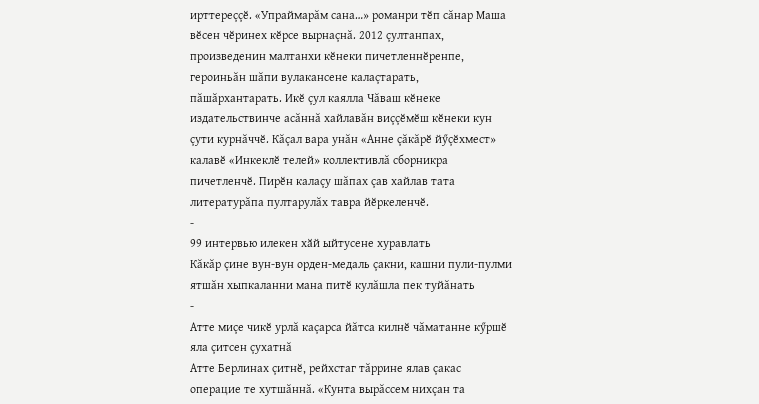ирттереççӗ. «Упраймарăм сана…» романри тӗп сăнар Маша вӗсен чӗринех кӗрсе вырнаçнă. 2012 çултанпах, произведенин малтанхи кӗнеки пичетленнӗренпе, героиньăн шăпи вулакансене калаçтарать, пăшăрхантарать. Икӗ çул каялла Чăваш кӗнеке издательствинче асăннă хайлавăн виççӗмӗш кӗнеки кун çути курнăччӗ. Кăçал вара унăн «Анне çăкăрӗ йӳçӗхмест» калавӗ «Инкеклӗ телей» коллективлă сборникра пичетленчӗ. Пирӗн калаçу шăпах çав хайлав тата литературăпа пултарулăх тавра йӗркеленчӗ.
-
99 интервью илекен хӑй ыйтусене хуравлать
Кăкăр çине вун-вун орден-медаль çакни, кашни пули-пулми ятшăн хыпкаланни мана питӗ кулăшла пек туйăнать
-
Атте миçе чикӗ урлă каçарса йăтса килнӗ чăматанне кӳршӗ яла çитсен çухатнă
Атте Берлинах çитнӗ, рейхстаг тăррине ялав çакас операцие те хутшăннă. «Кунта вырăссем нихçан та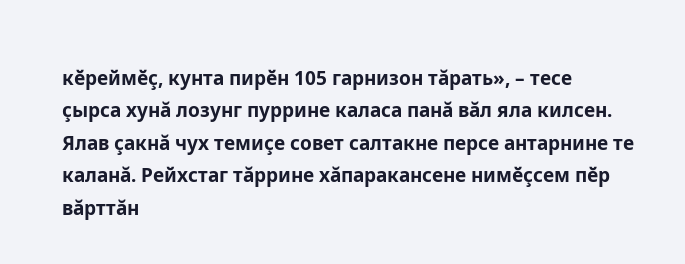кӗреймӗç, кунта пирӗн 105 гарнизон тăрать», – тесе çырса хунă лозунг пуррине каласа панă вăл яла килсен. Ялав çакнă чух темиçе совет салтакне персе антарнине те каланă. Рейхстаг тăррине хăпаракансене нимӗçсем пӗр вăрттăн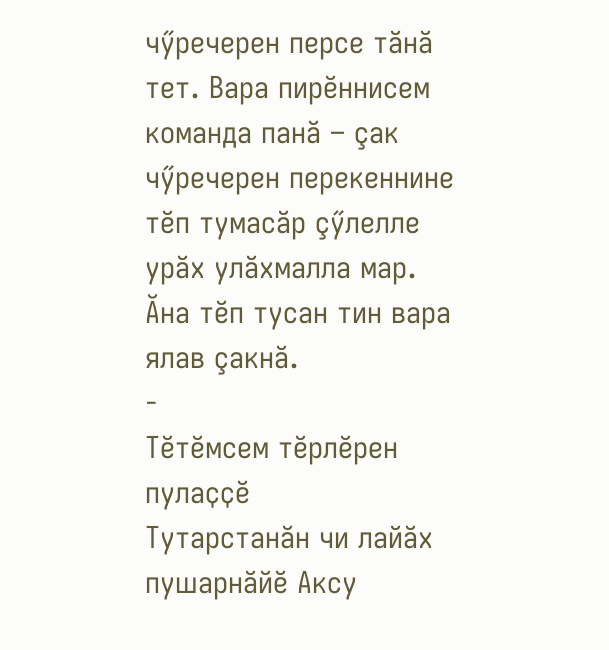чӳречерен персе тăнă тет. Вара пирӗннисем команда панă – çак чӳречерен перекеннине тӗп тумасăр çӳлелле урăх улăхмалла мар. Ăна тӗп тусан тин вара ялав çакнă.
-
Тӗтӗмсем тӗрлӗрен пулаҫҫӗ
Тутарстанăн чи лайăх пушарнăйӗ Аксу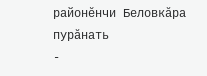районӗнчи Беловкăра пурăнать
-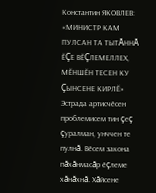Константин ЯКОВЛЕВ: «МИНИСТР КАМ ПУЛСАН ТА ТЫТĂННĂ ӖÇЕ ВӖÇЛЕМЕЛЛЕХ, МӖНШӖН ТЕСЕН КУ ÇЫНСЕНЕ КИРЛӖ»
Эстрада артисчӗсен проблемисем тин çеç çуралман, унччен те пулнă. Вӗсем закона пăхăнмасăр ӗçлеме хăнăхнă. Хăйсене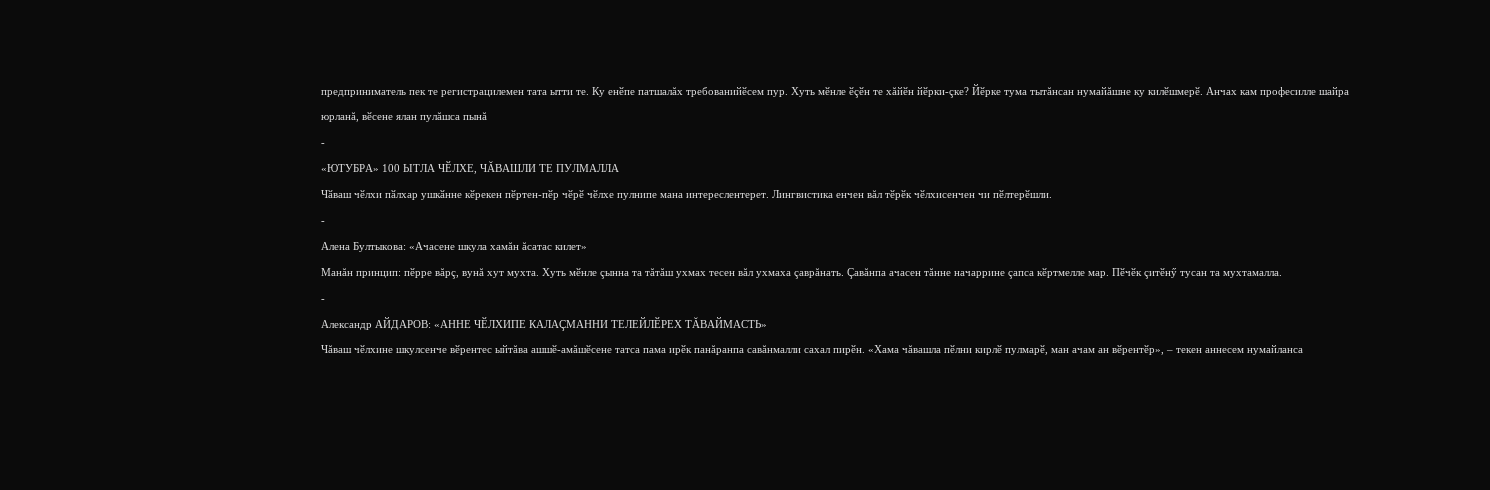предприниматель пек те регистрацилемен тата ытти те. Ку енӗпе патшалăх требованийӗсем пур. Хуть мӗнле ӗçӗн те хăйӗн йӗрки-çке? Йӗрке тума тытăнсан нумайăшне ку килӗшмерӗ. Анчах кам професилле шайра юрланă, вӗсене ялан пулăшса пынă
-
«ЮТУБРА» 100 ЫТЛА ЧӖЛХЕ, ЧĂВАШЛИ ТЕ ПУЛМАЛЛА
Чӑваш чӗлхи пӑлхар ушкӑнне кӗрекен пӗртен-пӗр чӗрӗ чӗлхе пулнипе мана интереслентерет. Лингвистика енчен вăл тӗрӗк чӗлхисенчен чи пӗлтерӗшли.
-
Алена Бултыкова: «Ачасене шкула хамăн ăсатас килет»
Манăн принцип: пӗрре вăрç, вунă хут мухта. Хуть мӗнле çынна та тăтăш ухмах тесен вăл ухмаха çаврăнать. Çавăнпа ачасен тăнне начаррине çапса кӗртмелле мар. Пӗчӗк çитӗнӳ тусан та мухтамалла.
-
Александр АЙДАРОВ: «АННЕ ЧӖЛХИПЕ КАЛАÇМАННИ ТЕЛЕЙЛӖРЕХ ТĂВАЙМАСТЬ»
Чăваш чӗлхине шкулсенче вӗрентес ыйтăва ашшӗ-амăшӗсене татса пама ирӗк панăранпа савăнмалли сахал пирӗн. «Хама чăвашла пӗлни кирлӗ пулмарӗ, ман ачам ан вӗрентӗр», – текен аннесем нумайланса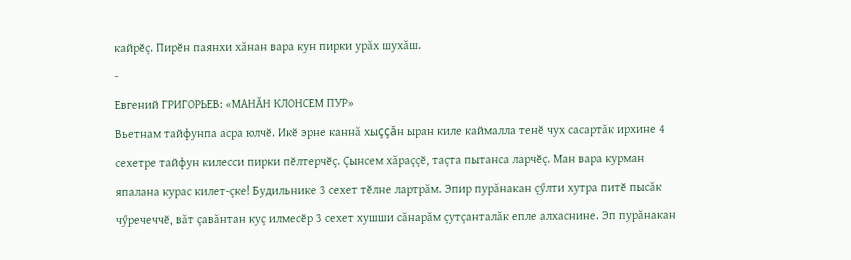кайрӗç. Пирӗн паянхи хăнан вара кун пирки урăх шухăш.
-
Евгений ГРИГОРЬЕВ: «МАНĂН КЛОНСЕМ ПУР»
Вьетнам тайфунпа асра юлчӗ. Икӗ эрне каннă хыççăн ыран киле каймалла тенӗ чух сасартăк ирхине 4 сехетре тайфун килесси пирки пӗлтерчӗç. Çынсем хăраççӗ, таçта пытанса ларчӗç. Ман вара курман япалана курас килет-çке! Будильнике 3 сехет тӗлне лартрăм. Эпир пурăнакан çӳлти хутра питӗ пысăк чӳречеччӗ, вăт çавăнтан куç илмесӗр 3 сехет хушши сăнарăм çутçанталăк епле алхаснине. Эп пурăнакан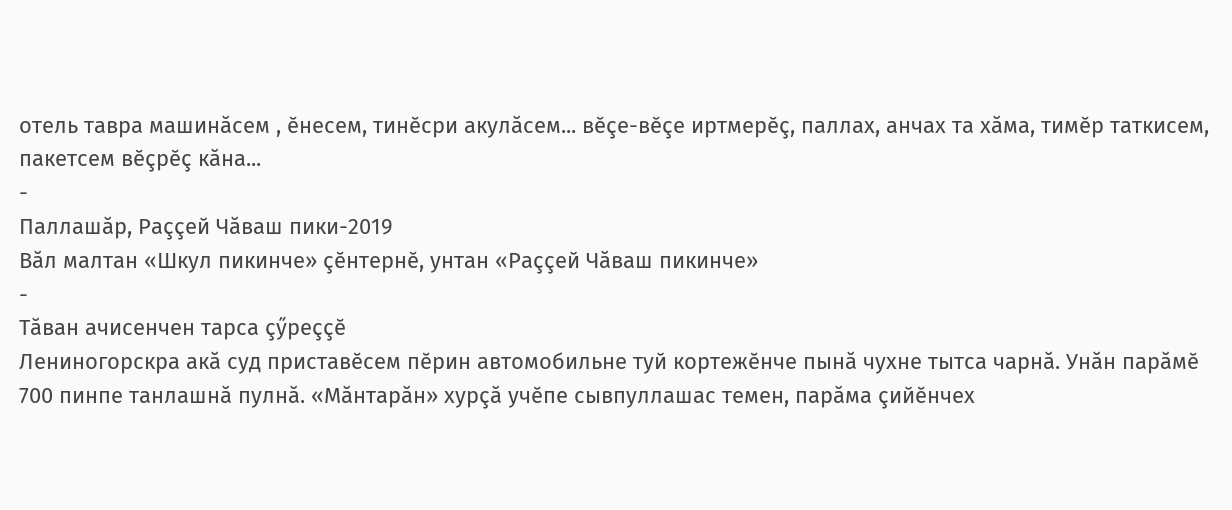отель тавра машинăсем , ӗнесем, тинӗсри акулăсем... вӗçе-вӗçе иртмерӗç, паллах, анчах та хăма, тимӗр таткисем, пакетсем вӗçрӗç кăна...
-
Паллашăр, Раççей Чăваш пики-2019
Вăл малтан «Шкул пикинче» çӗнтернӗ, унтан «Раççей Чăваш пикинче»
-
Тăван ачисенчен тарса çӳреççӗ
Лениногорскра акă суд приставӗсем пӗрин автомобильне туй кортежӗнче пынă чухне тытса чарнă. Унăн парăмӗ 700 пинпе танлашнă пулнă. «Мăнтарăн» хурçă учӗпе сывпуллашас темен, парăма çийӗнчех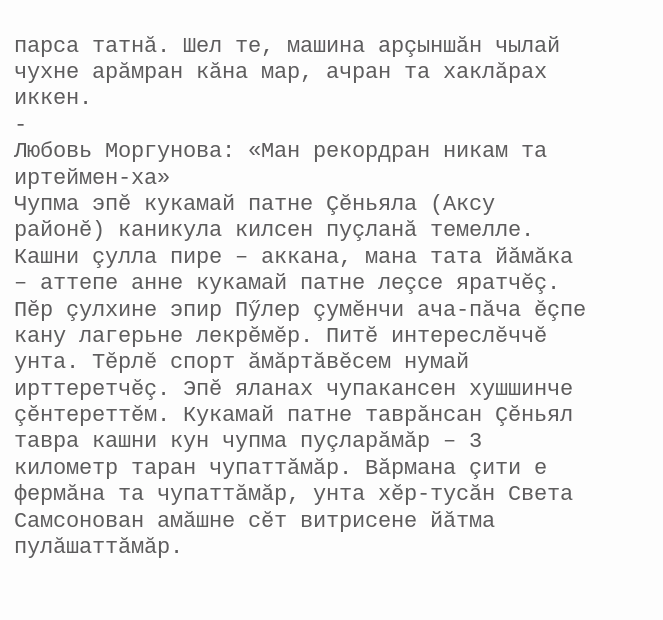парса татнă. Шел те, машина арçыншăн чылай чухне арăмран кăна мар, ачран та хаклăрах иккен.
-
Любовь Моргунова: «Ман рекордран никам та иртеймен-ха»
Чупма эпӗ кукамай патне Çӗньяла (Аксу районӗ) каникула килсен пуçланă темелле. Кашни çулла пире – аккана, мана тата йăмăка – аттепе анне кукамай патне леçсе яратчӗç. Пӗр çулхине эпир Пӳлер çумӗнчи ача-пăча ӗçпе кану лагерьне лекрӗмӗр. Питӗ интереслӗччӗ унта. Тӗрлӗ спорт ăмăртăвӗсем нумай ирттеретчӗç. Эпӗ яланах чупакансен хушшинче çӗнтереттӗм. Кукамай патне таврăнсан Çӗньял тавра кашни кун чупма пуçларăмăр – 3 километр таран чупаттăмăр. Вăрмана çити е фермăна та чупаттăмăр, унта хӗр-тусăн Света Самсонован амăшне сӗт витрисене йăтма пулăшаттăмăр.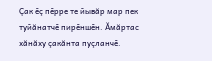Çак ӗç пӗрре те йывăр мар пек туйăнатчӗ пирӗншӗн. Ăмăртас хăнăху çакăнта пуçланчӗ.